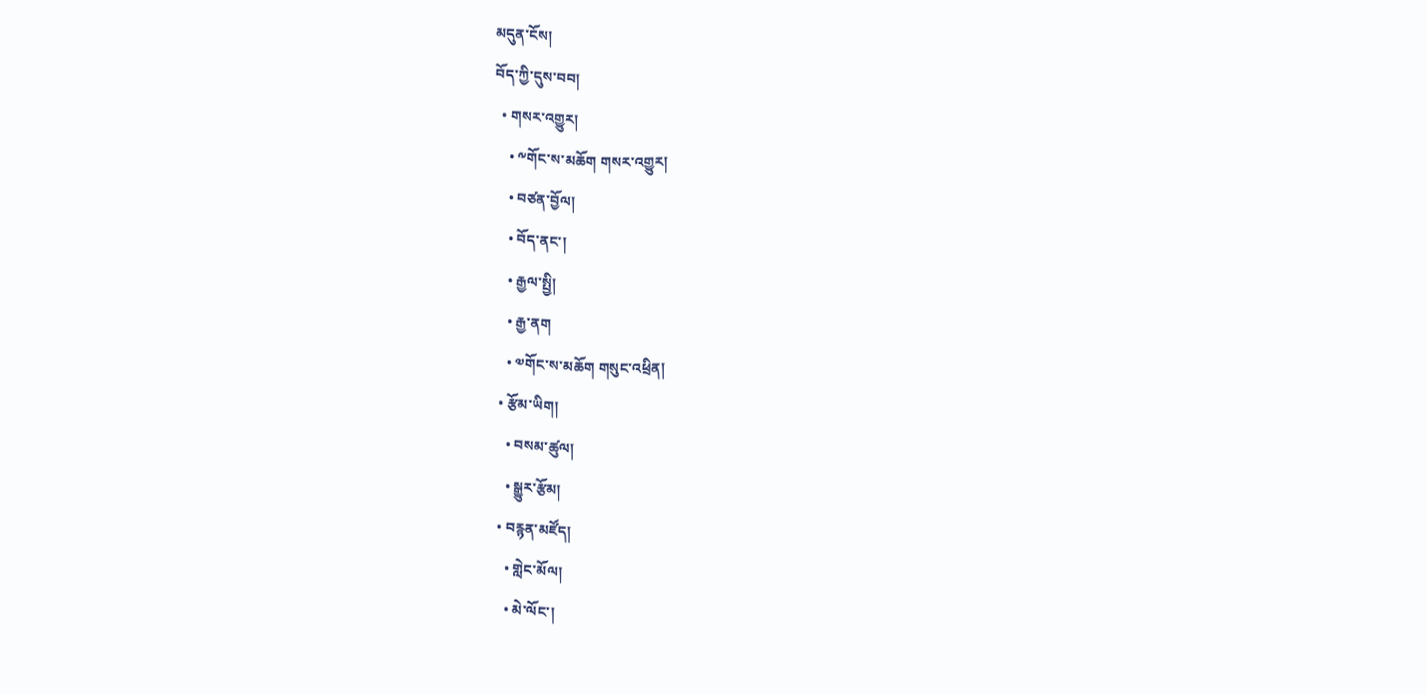མདུན་ངོས།
བོད་ཀྱི་དུས་བབ།
  • གསར་འགྱུར།
    • ༸གོང་ས་མཆོག གསར་འགྱུར།
    • བཙན་བྱོལ།
    • བོད་ནང་།
    • རྒྱལ་སྤྱི།
    • རྒྱ་ནག
    • ༧གོང་ས་མཆོག གསུང་འཕྲིན།
  • རྩོམ་ཡིག།
    • བསམ་ཚུལ།
    • སྒྱུར་རྩོམ།
  • བརྙན་མཛོད།
    • གླེང་མོལ།
    • མེ་ལོང་།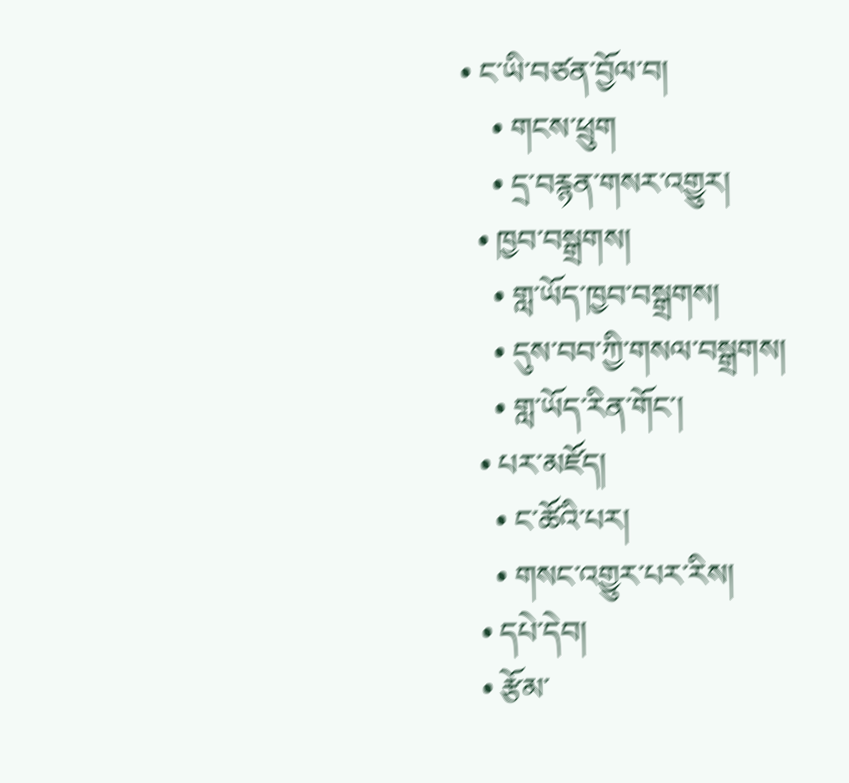• ང་ཡི་བཙན་བྱོལ་བ།
    • གངས་ཕྲུག
    • དྲ་བརྙན་གསར་འགྱུར།
  • ཁྱབ་བསྒྲགས།
    • གླ་ཡོད་ཁྱབ་བསྒྲགས།
    • དུས་བབ་ཀྱི་གསལ་བསྒྲགས།
    • གླ་ཡོད་རིན་གོང་།
  • པར་མཛོད།
    • ང་ཚོའི་པར།
    • གསང་འགྱུར་པར་རིས།
  • དཔེ་དེབ།
  • རྩོམ་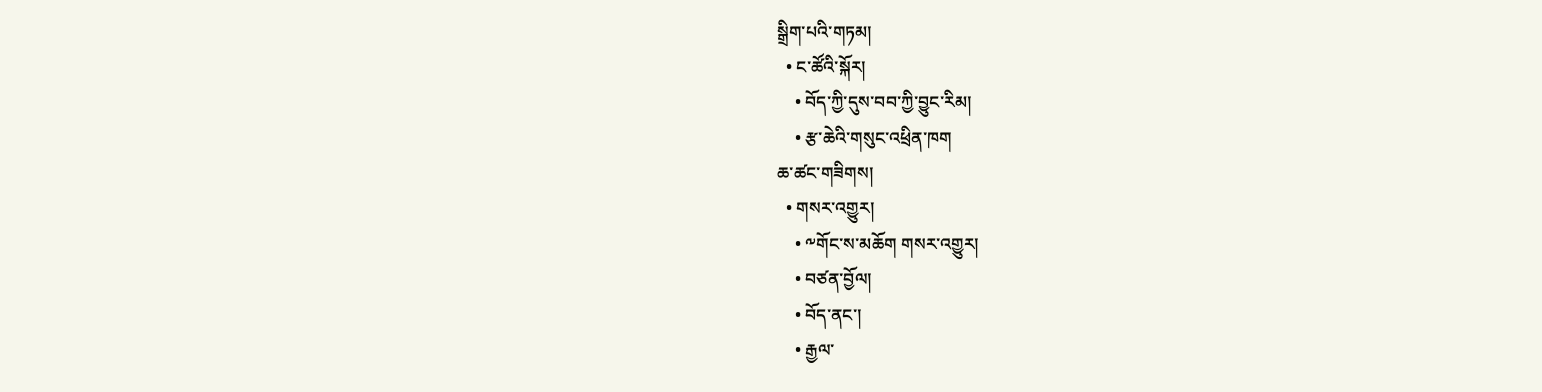སྒྲིག་པའི་གཏམ།
  • ང་ཚོའི་སྐོར།
    • བོད་ཀྱི་དུས་བབ་ཀྱི་བྱུང་རིམ།
    • རྩ་ཆེའི་གསུང་འཕྲིན་ཁག
ཆ་ཚང་གཟིགས།
  • གསར་འགྱུར།
    • ༸གོང་ས་མཆོག གསར་འགྱུར།
    • བཙན་བྱོལ།
    • བོད་ནང་།
    • རྒྱལ་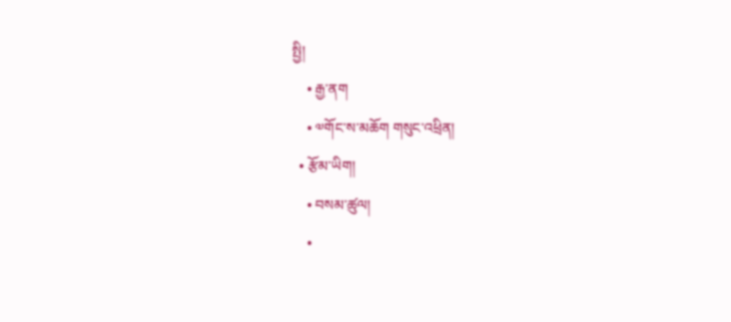སྤྱི།
    • རྒྱ་ནག
    • ༧གོང་ས་མཆོག གསུང་འཕྲིན།
  • རྩོམ་ཡིག།
    • བསམ་ཚུལ།
    •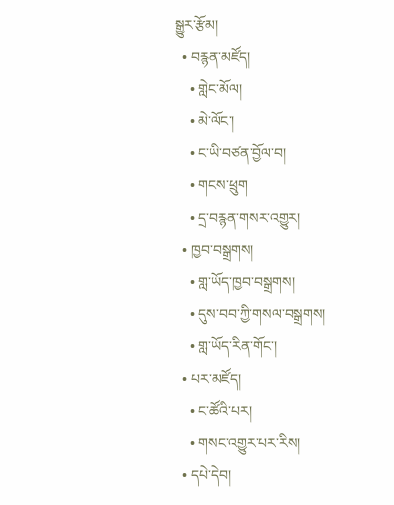སྒྱུར་རྩོམ།
  • བརྙན་མཛོད།
    • གླེང་མོལ།
    • མེ་ལོང་།
    • ང་ཡི་བཙན་བྱོལ་བ།
    • གངས་ཕྲུག
    • དྲ་བརྙན་གསར་འགྱུར།
  • ཁྱབ་བསྒྲགས།
    • གླ་ཡོད་ཁྱབ་བསྒྲགས།
    • དུས་བབ་ཀྱི་གསལ་བསྒྲགས།
    • གླ་ཡོད་རིན་གོང་།
  • པར་མཛོད།
    • ང་ཚོའི་པར།
    • གསང་འགྱུར་པར་རིས།
  • དཔེ་དེབ།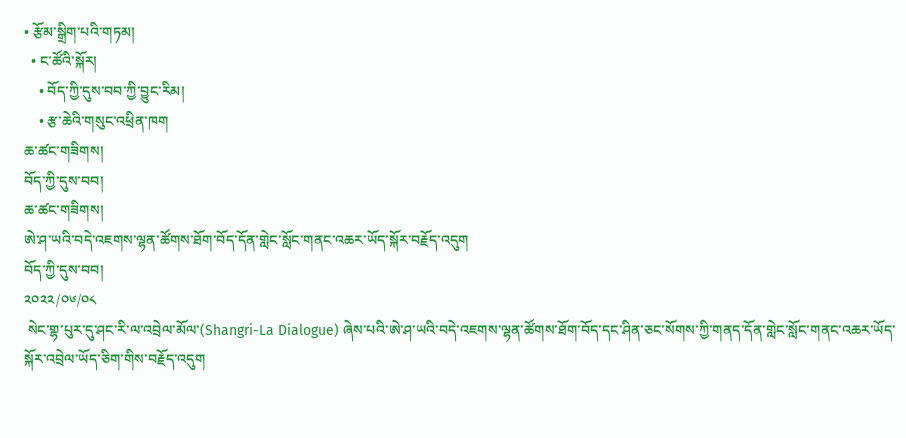• རྩོམ་སྒྲིག་པའི་གཏམ།
  • ང་ཚོའི་སྐོར།
    • བོད་ཀྱི་དུས་བབ་ཀྱི་བྱུང་རིམ།
    • རྩ་ཆེའི་གསུང་འཕྲིན་ཁག
ཆ་ཚང་གཟིགས།
བོད་ཀྱི་དུས་བབ།
ཆ་ཚང་གཟིགས།
ཨེ་ཤ་ཡའི་བདེ་འཇགས་ལྷན་ཚོགས་ཐོག་བོད་དོན་གླེང་སློང་གནང་འཆར་ཡོད་སྐོར་བརྗོད་འདུག
བོད་ཀྱི་དུས་བབ།
༢༠༢༢/༠༦/༠༨
 སེང་གྷ་པུར་དུ་ཤང་རི་ལ་འབྲེལ་མོལ་(Shangri-La Dialogue) ཞེས་པའི་ཨེ་ཤ་ཡའི་བདེ་འཇགས་ལྷན་ཚོགས་ཐོག་བོད་དང་ཤིན་ཅང་སོགས་ཀྱི་གནད་དོན་གླེང་སློང་གནང་འཆར་ཡོད་སྐོར་འབྲེལ་ཡོད་ཅིག་གིས་བརྗོད་འདུག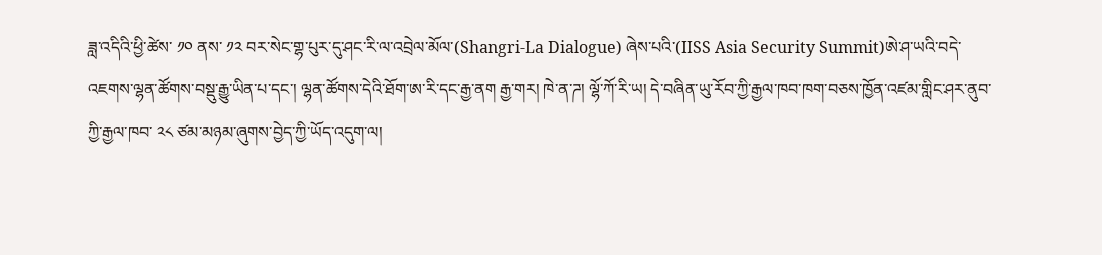ཟླ་འདིའི་ཕྱི་ཚེས་ ༡༠ ནས་ ༡༢ བར་སེང་གྷ་པུར་དུ་ཤང་རི་ལ་འབྲེལ་མོལ་(Shangri-La Dialogue) ཞེས་པའི་(IISS Asia Security Summit)ཨེ་ཤ་ཡའི་བདེ་འཇགས་ལྷན་ཚོགས་བསྡུ་རྒྱུ་ཡིན་པ་དང་། ལྷན་ཚོགས་དེའི་ཐོག་ཨ་རི་དང་རྒྱ་ནག རྒྱ་གར། ཁེ་ན་ཌ། ལྷོ་ཀོ་རི་ཡ། དེ་བཞིན་ཡུ་རོབ་ཀྱི་རྒྱལ་ཁབ་ཁག་བཅས་ཁྱོན་འཛམ་གླིང་ཤར་ནུབ་ཀྱི་རྒྱལ་ཁབ་ ༢༨ ཙམ་མཉམ་ཞུགས་བྱེད་ཀྱི་ཡོད་འདུག་ལ།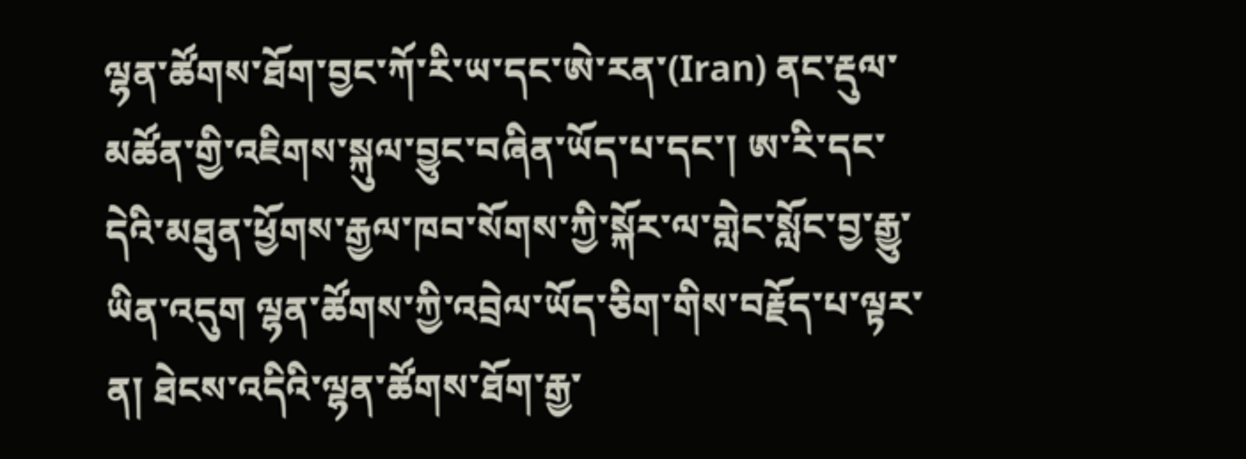ལྷན་ཚོགས་ཐོག་བྱང་ཀོ་རི་ཡ་དང་ཨེ་རན་(Iran) ནང་རྡུལ་མཚོན་གྱི་འཇིགས་སྐུལ་བྱུང་བཞིན་ཡོད་པ་དང་། ཨ་རི་དང་དེའི་མཐུན་ཕྱོགས་རྒྱལ་ཁབ་སོགས་ཀྱི་སྐོར་ལ་གླེང་སློང་བྱ་རྒྱུ་ཡིན་འདུག ལྷན་ཚོགས་ཀྱི་འབྲེལ་ཡོད་ཅིག་གིས་བརྗོད་པ་ལྟར་ན། ཐེངས་འདིའི་ལྷན་ཚོགས་ཐོག་རྒྱ་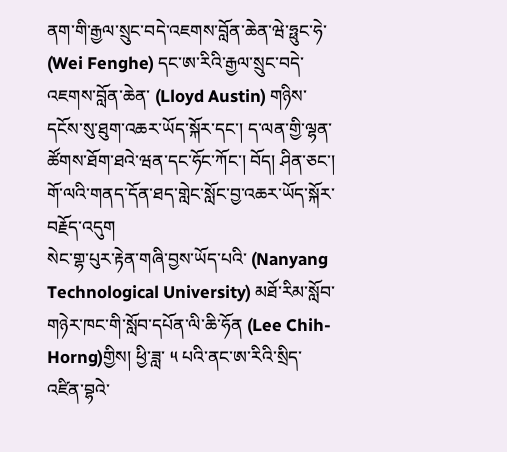ནག་གི་རྒྱལ་སྲུང་བདེ་འཇགས་བློན་ཆེན་ཝེ་ཧྥུང་ཧེ་ (Wei Fenghe) དང་ཨ་རིའི་རྒྱལ་སྲུང་བདེ་འཇགས་བློན་ཆེན་ (Lloyd Austin) གཉིས་དངོས་སུ་ཐུག་འཆར་ཡོད་སྐོར་དང་། ད་ལན་གྱི་ལྷན་ཚོགས་ཐོག་ཐའེ་ཝན་དང་ཧོང་ཀོང་། བོད། ཤིན་ཅང་། གོ་ལའི་གནད་དོན་ཐད་གླེང་སློང་བྱ་འཆར་ཡོད་སྐོར་བརྗོད་འདུག
སེང་གྷ་པུར་རྟེན་གཞི་བྱས་ཡོད་པའི་ (Nanyang Technological University) མཐོ་རིམ་སློབ་གཉེར་ཁང་གི་སློབ་དཔོན་ལི་ཆི་ཧོན (Lee Chih-Horng)གྱིས། ཕྱི་ཟླ་ ༥ པའི་ནང་ཨ་རིའི་སྲིད་འཛིན་བྷའེ་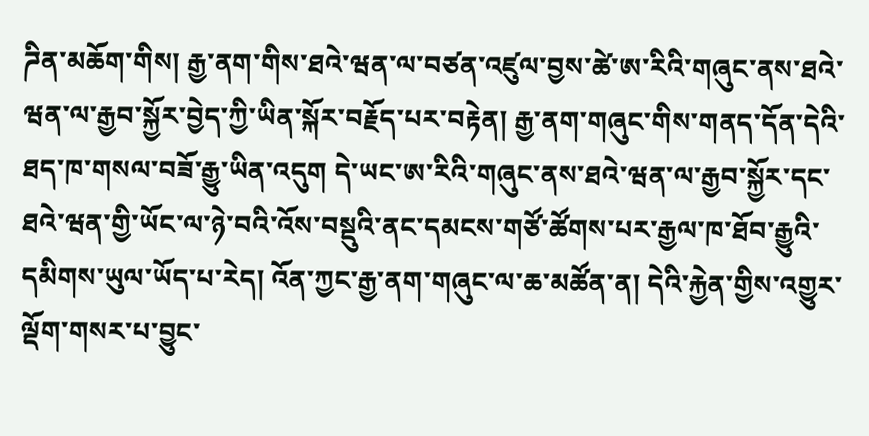ཌིན་མཆོག་གིས། རྒྱ་ནག་གིས་ཐའེ་ཝན་ལ་བཙན་འཛུལ་བྱས་ཚེ་ཨ་རིའི་གཞུང་ནས་ཐའེ་ཝན་ལ་རྒྱབ་སྐྱོར་བྱེད་ཀྱི་ཡིན་སྐོར་བརྗོད་པར་བརྟེན། རྒྱ་ནག་གཞུང་གིས་གནད་དོན་དེའི་ཐད་ཁ་གསལ་བཟོ་རྒྱུ་ཡིན་འདུག དེ་ཡང་ཨ་རིའི་གཞུང་ནས་ཐའེ་ཝན་ལ་རྒྱབ་སྐྱོར་དང་ཐའེ་ཝན་གྱི་ཡོང་ལ་ཉེ་བའི་འོས་བསྡུའི་ནང་དམངས་གཙོ་ཚོགས་པར་རྒྱལ་ཁ་ཐོབ་རྒྱུའི་དམིགས་ཡུལ་ཡོད་པ་རེད། འོན་ཀྱང་རྒྱ་ནག་གཞུང་ལ་ཆ་མཚོན་ན། དེའི་རྐྱེན་གྱིས་འགྱུར་ལྡོག་གསར་པ་བྱུང་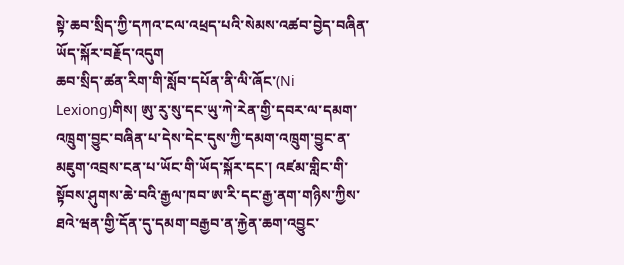སྟེ་ཆབ་སྲིད་ཀྱི་དཀའ་ངལ་འཕྲད་པའི་སེམས་འཚབ་བྱེད་བཞིན་ཡོད་སྐོར་བརྗོད་འདུག
ཆབ་སྲིད་ཚན་རིག་གི་སློབ་དཔོན་ནི་ལི་ཞོང་(Ni Lexiong)གིས། ཨུ་རུ་སུ་དང་ཡུ་ཀེ་རེན་གྱི་དབར་ལ་དམག་འཁྲུག་བྱུང་བཞིན་པ་དེས་དེང་དུས་ཀྱི་དམག་འཁྲུག་བྱུང་ན་མཇུག་འབྲས་ངན་པ་ཡོང་གི་ཡོད་སྐོར་དང་། འཛམ་གླིང་གི་སྟོབས་ཤུགས་ཆེ་བའི་རྒྱལ་ཁབ་ཨ་རི་དང་རྒྱ་ནག་གཉིས་ཀྱིས་ཐའེ་ཝན་གྱི་དོན་དུ་དམག་བརྒྱབ་ན་རྐྱེན་ཆག་འབྱུང་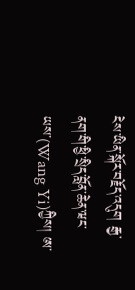ངེས་ཡིན་སྐོར་བརྗོད་འདུག རྒྱ་ནག་གི་ཕྱི་སྲིད་བློན་ཆེན་ཝང་ཡས་(Wang Yi)ཀྱིས། ཨ་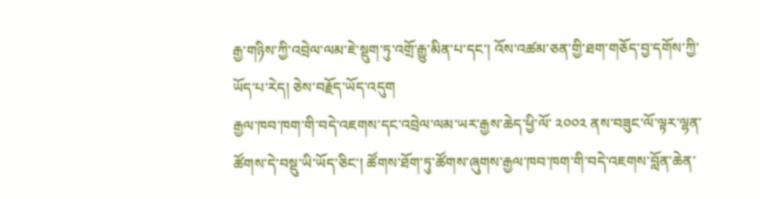རྒྱ་གཉིས་ཀྱི་འབྲེལ་ལམ་ཇེ་སྡུག་ཏུ་འགྲོ་རྒྱུ་མིན་པ་དང་། འོས་འཚམ་ཅན་གྱི་ཐག་གཅོད་བྱ་དགོས་ཀྱི་ཡོད་པ་རེད། ཅེས་བརྗོད་ཡོད་འདུག
རྒྱལ་ཁབ་ཁག་གི་བདེ་འཇགས་དང་འབྲེལ་ལམ་ཡར་རྒྱས་ཆེད་ཕྱི་ལོ་ ༢༠༠༢ ནས་བཟུང་ལོ་ལྟར་ལྷན་ཚོགས་དེ་བསྡུ་ཡི་ཡོད་ཅིང་། ཚོགས་ཐོག་ཏུ་ཚོགས་ཞུགས་རྒྱལ་ཁབ་ཁག་གི་བདེ་འཇགས་བློན་ཆེན་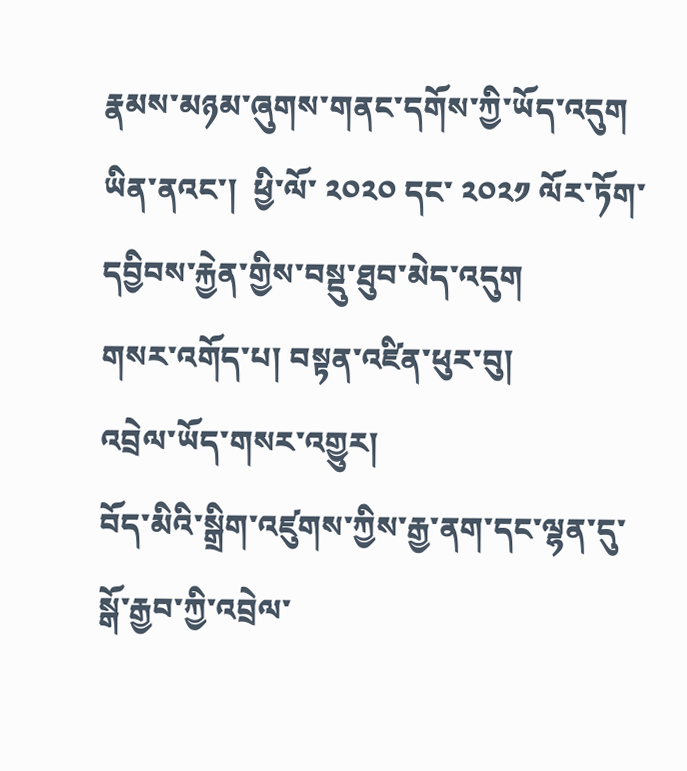རྣམས་མཉམ་ཞུགས་གནང་དགོས་ཀྱི་ཡོད་འདུག ཡིན་ནའང་།  ཕྱི་ལོ་ ༢༠༢༠ དང་ ༢༠༢༡ ལོར་ཏོག་དབྱིབས་རྐྱེན་གྱིས་བསྡུ་ཐུབ་མེད་འདུག
གསར་འགོད་པ། བསྟན་འཛིན་ཕུར་བུ།
འབྲེལ་ཡོད་གསར་འགྱུར།
བོད་མིའི་སྒྲིག་འཛུགས་ཀྱིས་རྒྱ་ནག་དང་ལྷན་དུ་སྒོ་རྒྱབ་ཀྱི་འབྲེལ་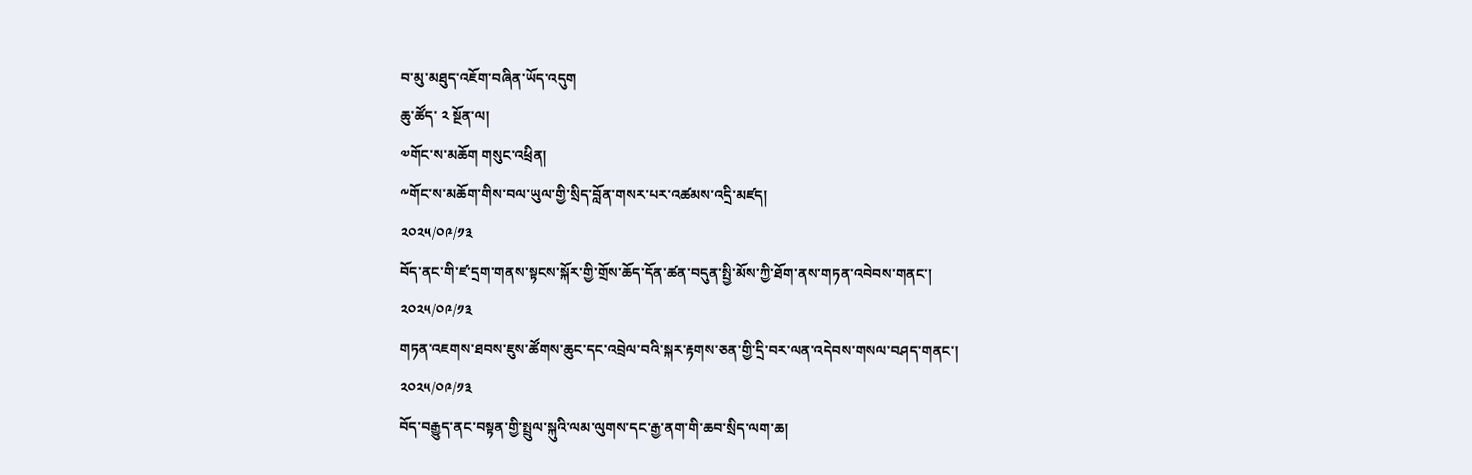བ་མུ་མཐུད་འཇོག་བཞིན་ཡོད་འདུག
ཆུ་ཚོད་ ༢ སྔོན་ལ།
༧གོང་ས་མཆོག གསུང་འཕྲིན།
༸གོང་ས་མཆོག་གིས་བལ་ཡུལ་གྱི་སྲིད་བློན་གསར་པར་འཚམས་འདྲི་མཛད།
༢༠༢༥/༠༩/༡༣
བོད་ནང་གི་ཛ་དྲག་གནས་སྟངས་སྐོར་གྱི་གྲོས་ཆོད་དོན་ཚན་བདུན་སྤྱི་མོས་ཀྱི་ཐོག་ནས་གཏན་འབེབས་གནང་།
༢༠༢༥/༠༩/༡༣
གཏན་འཇགས་ཐབས་ཇུས་ཚོགས་ཆུང་དང་འབྲེལ་བའི་སྐར་རྟགས་ཅན་གྱི་དྲི་བར་ལན་འདེབས་གསལ་བཤད་གནང་།
༢༠༢༥/༠༩/༡༣
བོད་བརྒྱུད་ནང་བསྟན་གྱི་སྤྲུལ་སྐུའི་ལམ་ལུགས་དང་རྒྱ་ནག་གི་ཆབ་སྲིད་ལག་ཆ།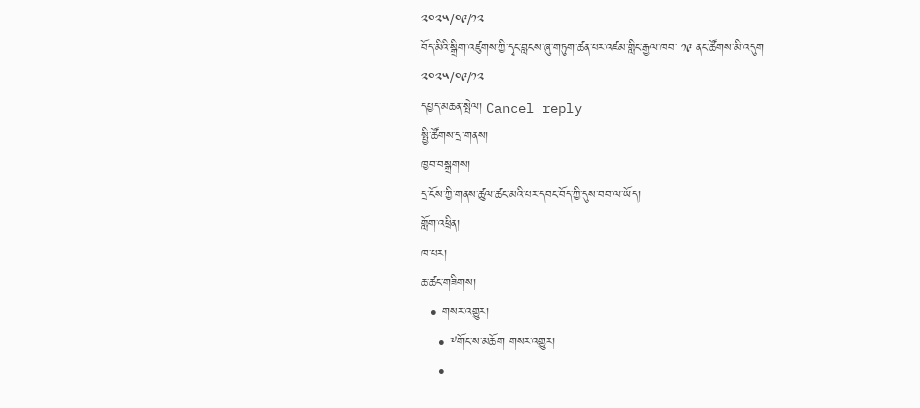༢༠༢༥/༠༩/༡༢
བོད་མིའི་སྒྲིག་འཛུགས་ཀྱི་དྭང་བླངས་ཞུ་གཏུག་ཚན་པར་འཛམ་གླིང་རྒྱལ་ཁབ་ ༡༩ ནང་ཚོགས་མི་འདུག
༢༠༢༥/༠༩/༡༢
དཔྱད་མཆན་སྤེལ། Cancel reply
སྤྱི་ཚོགས་དྲ་གནས།
ཁྱབ་བསྒྲགས།
དྲ་ངོས་ཀྱི་གནས་ཚུལ་ཚང་མའི་པར་དབང་བོད་ཀྱི་དུས་བབ་ལ་ཡོད།
གློག་འཕྲིན།
ཁ་པར།
ཆ་ཚང་གཟིགས།
  • གསར་འགྱུར།
    • ༸གོང་ས་མཆོག གསར་འགྱུར།
    •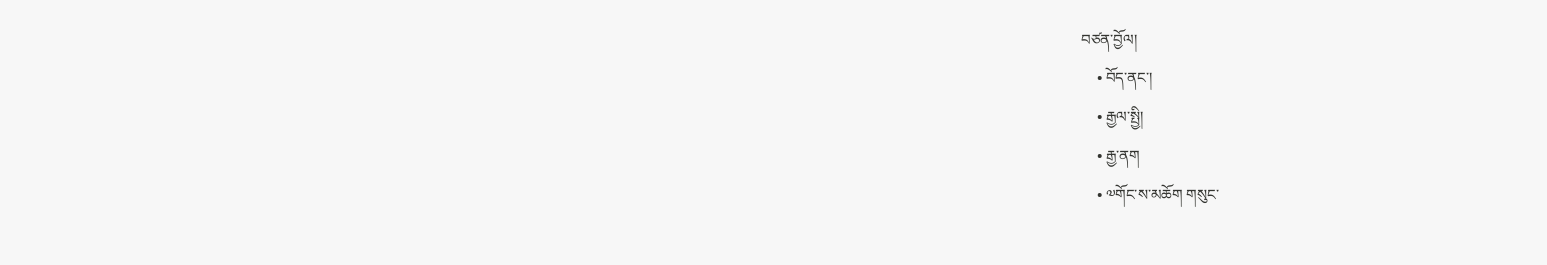བཙན་བྱོལ།
    • བོད་ནང་།
    • རྒྱལ་སྤྱི།
    • རྒྱ་ནག
    • ༧གོང་ས་མཆོག གསུང་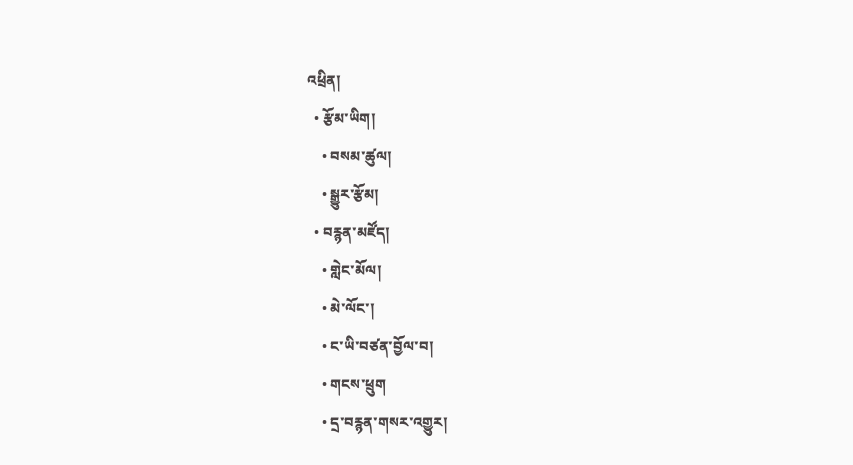འཕྲིན།
  • རྩོམ་ཡིག།
    • བསམ་ཚུལ།
    • སྒྱུར་རྩོམ།
  • བརྙན་མཛོད།
    • གླེང་མོལ།
    • མེ་ལོང་།
    • ང་ཡི་བཙན་བྱོལ་བ།
    • གངས་ཕྲུག
    • དྲ་བརྙན་གསར་འགྱུར།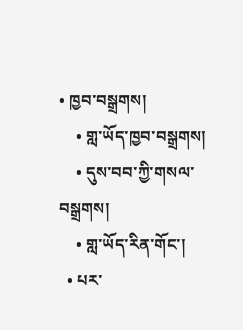• ཁྱབ་བསྒྲགས།
    • གླ་ཡོད་ཁྱབ་བསྒྲགས།
    • དུས་བབ་ཀྱི་གསལ་བསྒྲགས།
    • གླ་ཡོད་རིན་གོང་།
  • པར་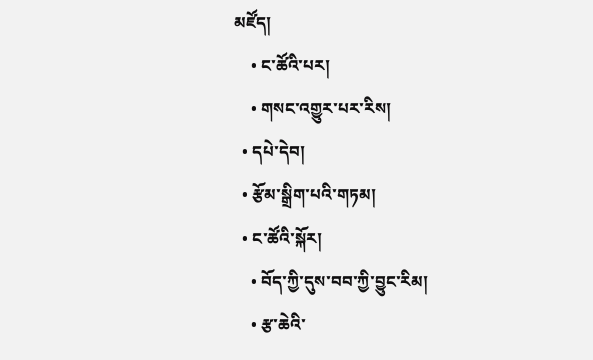མཛོད།
    • ང་ཚོའི་པར།
    • གསང་འགྱུར་པར་རིས།
  • དཔེ་དེབ།
  • རྩོམ་སྒྲིག་པའི་གཏམ།
  • ང་ཚོའི་སྐོར།
    • བོད་ཀྱི་དུས་བབ་ཀྱི་བྱུང་རིམ།
    • རྩ་ཆེའི་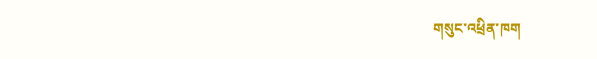གསུང་འཕྲིན་ཁག